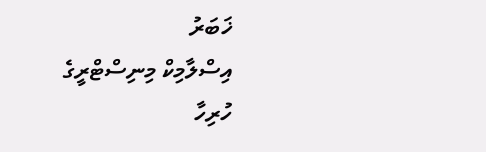ޚަބަރު
އިސްލާމިކް މިނިސްޓްރީގެ ހުރިހާ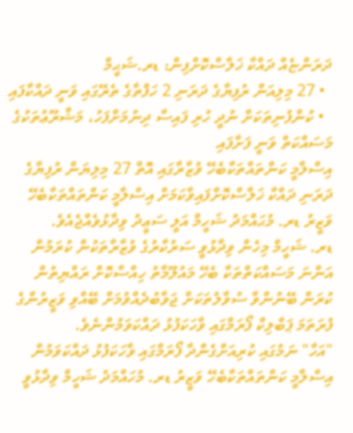ދަރަންޏެއް ދައްކާ ޚަލާސްކޮށްފިން: ޑރ.ޝަޙީމް
  • 27 މިލިއަން ރުފިޔާގެ ދަރަނި 2 ހަފްތާގެ ތެރޭގައި ވަނީ ދައްކާފައި
  • ކުންފުނިތަކަށް ނުދީ ހުރި ފައިސާ ދިނުމަށްފަހު، މަޝްރޫޢުތަކުގެ މަސައްކަތް ވަނީ ފަށާފައި
އިސްލާމީ ކަންތައްތަކާބެހޭ ވުޒާރާގައި އޮތް 27 މިލިޔަން ރުފިޔާގެ ދަރަނި ދައްކާ ޚަލާސްކޮށްފައިވާކަމަށް އިސްލާމީ ކަންތައްތަކާބެހޭ ވަޒީރު ޑރ. މުޙައްމަދު ޝަހީމް އަލީ ސަޢީދު ވިދާޅުވެއްޖެއެވެ.
ޑރ. ޝަހީމް މިހެން ވިދާޅުވީ ސަރުކާރުގެ ވުޒާރާތަކުން ކުރަމުން އަންނަ މަސައްކަތްތަކާ ބެހޭ މައުލޫމާތު ހިއްސާކޮށް ރައްޔިތުން ކުރަން ބޭނުންވާ ސުވާލުތަކަށް ޖަވާބުދެއްވުމަށް ބޭއްވި ވަޒީރުންގެ ފުރަތަމަ ޕަބްލިކް ފޯރަމްގައި ވާހަކަފުޅު ދައްކަވަމުންނެވެ.
"އަހާ" ނަމުގައި ކުރިއަށްގެންދާ ފޯރަމްގައި ވާހަކަފުޅު ދައްކަވަމުން އިސްލާމީ ކަންތައްތަކާބެހޭ ވަޒީރު ޑރ. މުހައްމަދު ޝަހީމް ވިދާޅުވީ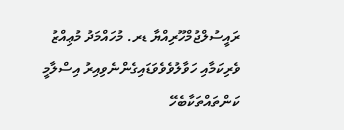ރައީސުލްޖުމްހޫރިއްޔާ ޑރ. މުހައްމަދު މުޢިއްޒު ވެރިކަމާއި ހަވާލުވެވެވަޑައިގެންނެވިއިރު އިސްލާމީ ކަންތައްތަކާބެހޭ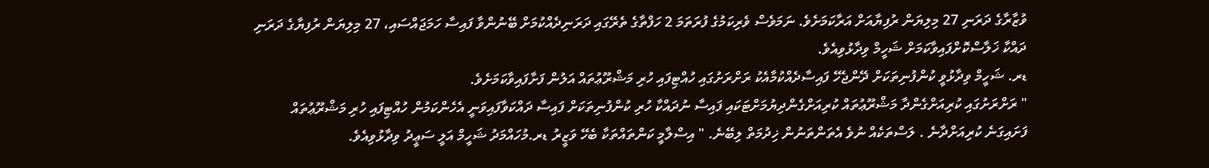ވުޒާރާގެ ދަރަނި 27 މިލިޔަން ރުފިޔާއަށް އަރާކަމަށެވެ. ނަމަވެސް ވެރިކަމުގެ ފުރަތަމަ 2 ހަފްތާގެ ތެރޭގައި ދަރަނިދެއްކުމަށް ބޭނުންވާ ފައިސާ ހަމަޖައްސައި، 27 މިލިޔަން ރުފިޔާގެ ދަރަނި ދައްކާ ޚަލާސްކޮށްފައިވާކަމަށް ޝަހީމް ވިދާޅުވިއެވެ.
ޑރ. ޝަހީމް ވިދާޅުވީ ކުންފުނިތަކަށް ދޭންޖެހޭ ފައިސާދެއްކުމާއެކު ރަށްރަށުގައި ހުއްޓިފައި ހުރި މަޝްރޫޢުތައް އަލުން ފަށާފައިވާކަމަށެވެ.
" ރަށްރަށުގައި ކުރިއަށްގެންދާ މަޝްރޫޢުތައް ކުރިއަށްގެންދިޔުމަށްޓަކައި ފައިސާ ނުދައްކާ ހުރި ކުންފުނިތަކަށް ފައިސާ ދައްކަވާފައިވަނީ އެހެންކަމުން ހުއްޓިފައި ހުރި މަޝްރޫޢުތައް ފަށައިގަނެ ކުރިއަށްދާނެ . ލަސްތަކެއް ނުވެ އެތަންތަނުން ޚިދުމަތް ލިބޭނެ. " އިސްލާމީ ކަންތައްތަކާ ބެހޭ ވަޒީރު ޑރ.މުހައްމަދު ޝަހީމް އަލީ ސަޢީދު ވިދާޅުވިއެވެ.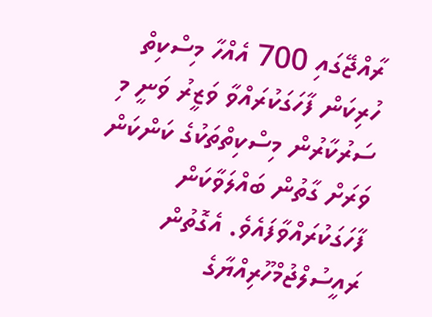ރާއްޖޭގައި 700 އެއްހާ މިސްކިތް ހުރިކަން ފާހަގަކުރައްވާ ވަޒީރު ވަނީ މި ސަރުކާރުން މިސްކިތްތަކުގެ ކަންކަން ވަރަށް ގާތުން ބައްލަވާކަން ފާހަގަކުރައްވާފައެވެ. އެގޮތުން ރައީސުލްޖުމްހޫރިއްޔާގެ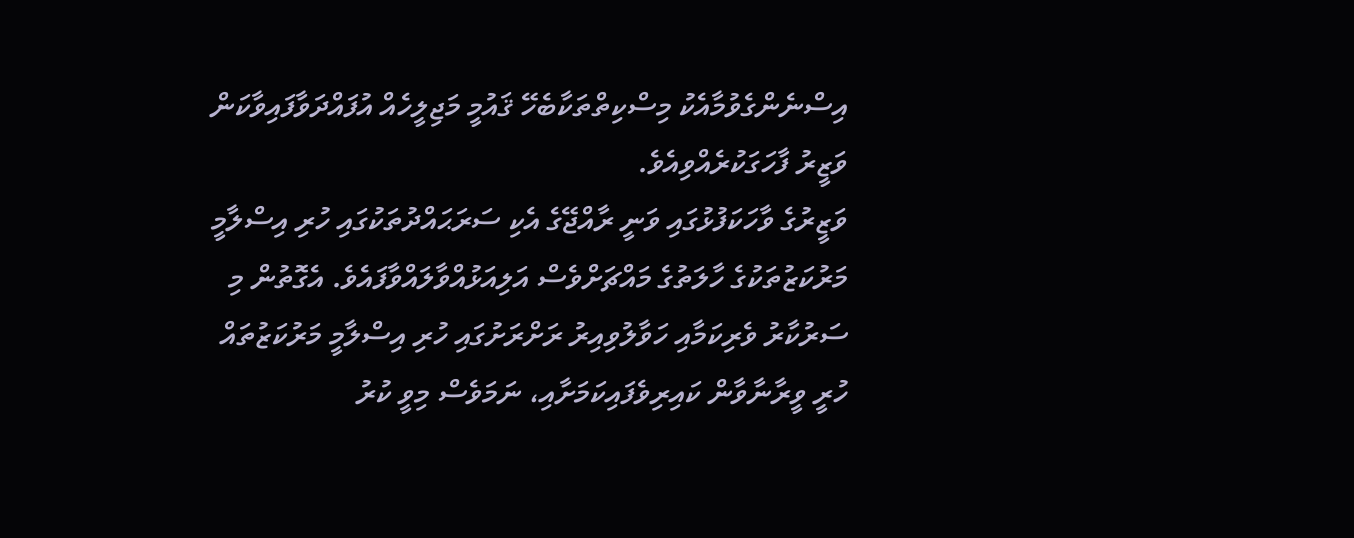އިސްނެންގެވުމާއެކު މިސްކިތްތަކާބެހޭ ޤައުމީ މަޖިލީހެއް އުފައްދަވާފައިވާކަން ވަޒީރު ފާހަގަކުރެއްވިއެވެ.
ވަޒީރުގެ ވާހަކަފުޅުގައި ވަނީ ރާއްޖޭގެ އެކި ސަރަޙައްދުތަކުގައި ހުރި އިސްލާމީ މަރުކަޒުތަކުގެ ހާލަތުގެ މައްޗަށްވެސް އަލިއަޅުއްވާލައްވާފައެވެ. އެގޮތުން މި ސަރުކާރު ވެރިކަމާއި ހަވާލުވިއިރު ރަށްރަށުގައި ހުރި އިސްލާމީ މަރުކަޒުތައް ހުރީ ވީރާނާވާން ކައިރިވެފައިކަމަށާއި، ނަމަވެސް މިވީ ކުރު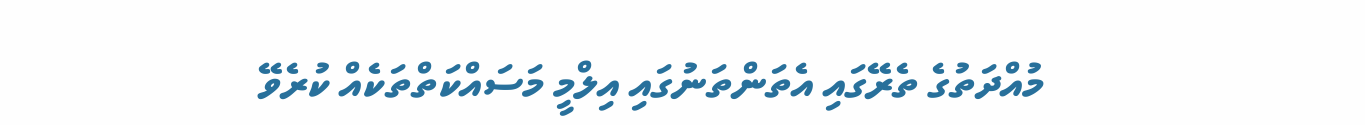މުއްދަތުގެ ތެރޭގައި އެތަންތަނުގައި އިލްމީ މަސައްކަތްތަކެއް ކުރެވޭ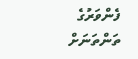ފެންވަރުގެ ތަންތަނަށް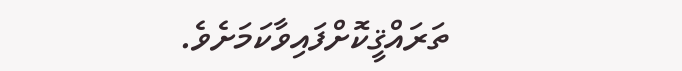ތަރައްޤީކޮށްފައިވާކަމަށެވެ.